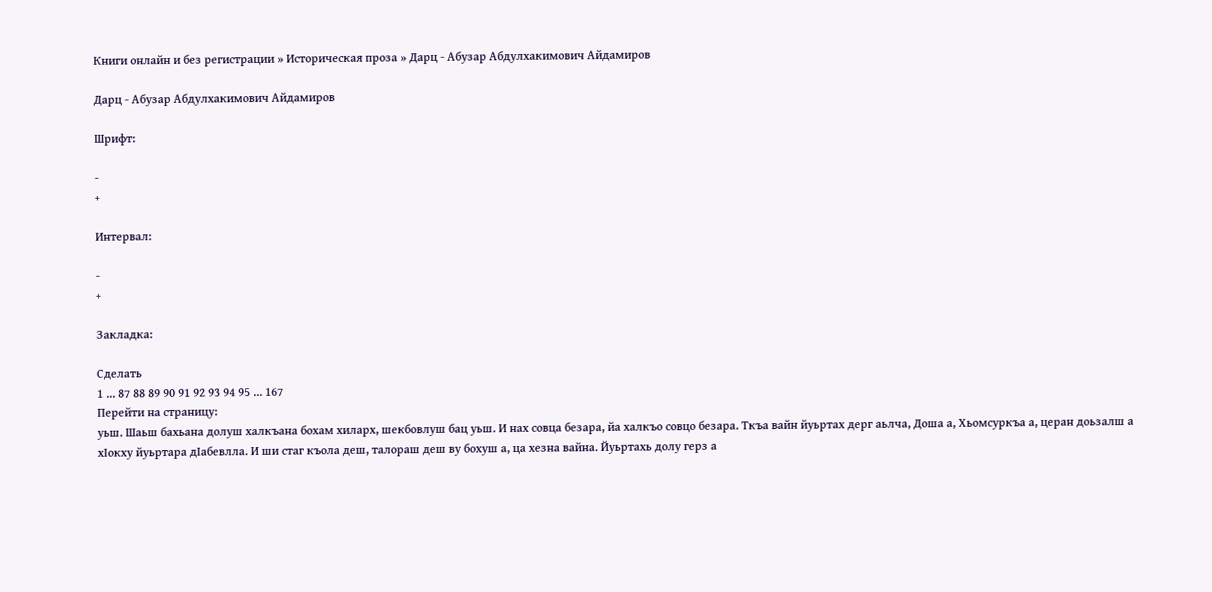Книги онлайн и без регистрации » Историческая проза » Дарц - Абузар Абдулхакимович Айдамиров

Дарц - Абузар Абдулхакимович Айдамиров

Шрифт:

-
+

Интервал:

-
+

Закладка:

Сделать
1 ... 87 88 89 90 91 92 93 94 95 ... 167
Перейти на страницу:
уьш. Шаьш бахьана долуш халкъана бохам хиларх, шекбовлуш бац уьш. И нах совца безара, йа халкъо совцо безара. Ткъа вайн йуьртах дерг аьлча, Доша а, Хьомсуркъа а, церан доьзалш а хIокху йуьртара дIабевлла. И ши стаг къола деш, талораш деш ву бохуш а, ца хезна вайна. Йуьртахь долу герз а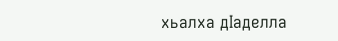хьалха дIаделла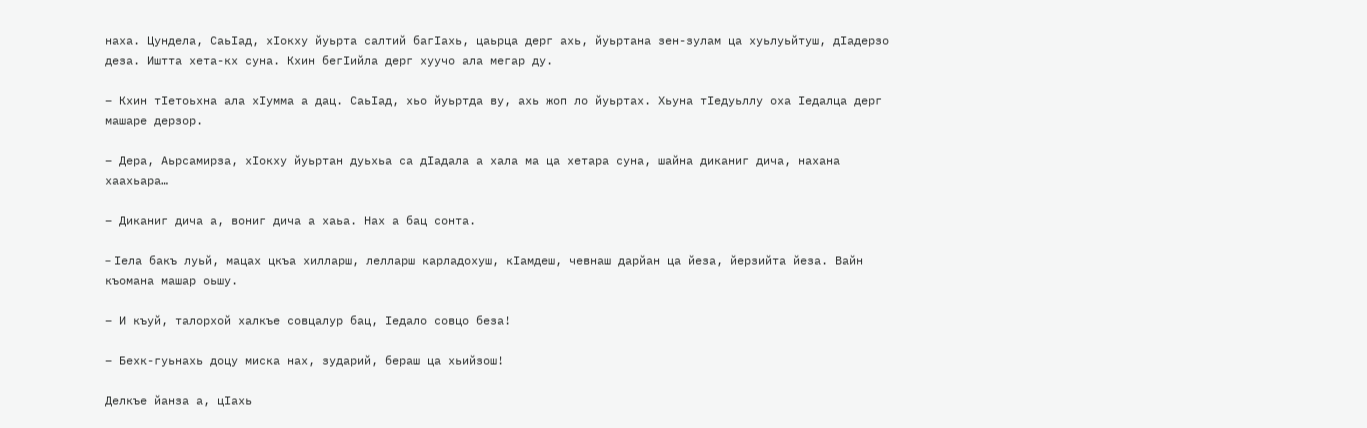наха. Цундела, СаьIад, хIокху йуьрта салтий багIахь, цаьрца дерг ахь, йуьртана зен-зулам ца хуьлуьйтуш, дIадерзо деза. Иштта хета-кх суна. Кхин бегIийла дерг хуучо ала мегар ду.

– Кхин тIетоьхна ала хIумма а дац. СаьIад, хьо йуьртда ву, ахь жоп ло йуьртах. Хьуна тIедуьллу оха Iедалца дерг машаре дерзор.

– Дера, Аьрсамирза, хIокху йуьртан дуьхьа са дIадала а хала ма ца хетара суна, шайна диканиг дича, нахана хаахьара…

– Диканиг дича а, вониг дича а хаьа. Нах а бац сонта.

– Iела бакъ луьй, мацах цкъа хилларш, лелларш карладохуш, кIамдеш, чевнаш дарйан ца йеза, йерзийта йеза. Вайн къомана машар оьшу.

– И къуй, талорхой халкъе совцалур бац, Iедало совцо беза!

– Бехк-гуьнахь доцу миска нах, зударий, бераш ца хьийзош!

Делкъе йанза а, цIахь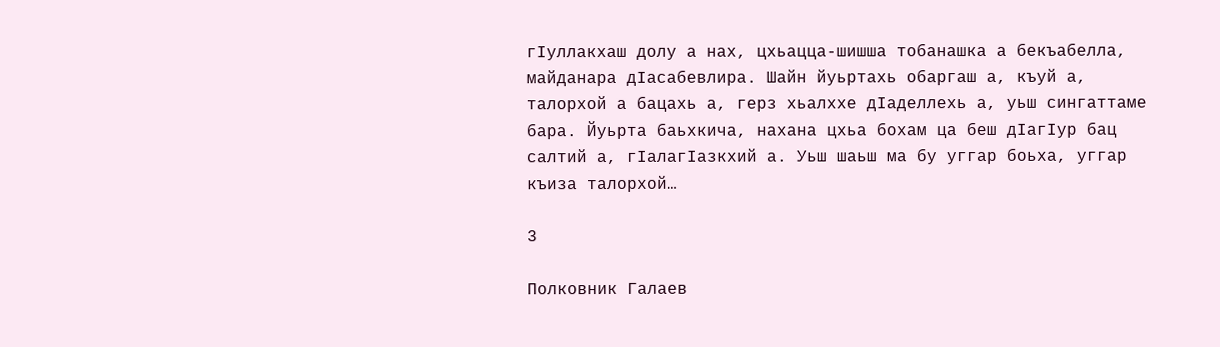гIуллакхаш долу а нах, цхьацца-шишша тобанашка а бекъабелла, майданара дIасабевлира. Шайн йуьртахь обаргаш а, къуй а, талорхой а бацахь а, герз хьалххе дIаделлехь а, уьш сингаттаме бара. Йуьрта баьхкича, нахана цхьа бохам ца беш дIагIур бац салтий а, гIалагIазкхий а. Уьш шаьш ма бу уггар боьха, уггар къиза талорхой…

3

Полковник Галаев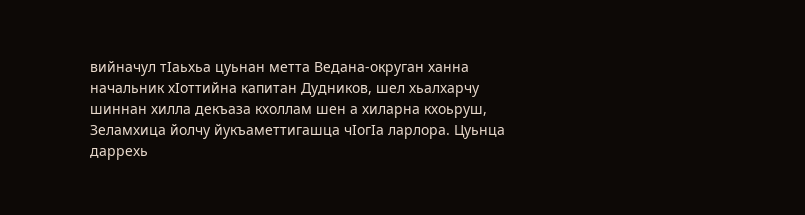вийначул тIаьхьа цуьнан метта Ведана-округан ханна начальник хIоттийна капитан Дудников, шел хьалхарчу шиннан хилла декъаза кхоллам шен а хиларна кхоьруш, Зеламхица йолчу йукъаметтигашца чIогIа ларлора. Цуьнца даррехь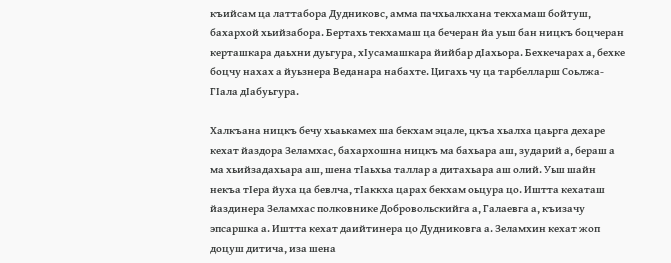къийсам ца латтабора Дудниковс, амма пачхьалкхана текхамаш бойтуш, бахархой хьийзабора. Бертахь текхамаш ца бечеран йа уьш бан ницкъ боцчеран керташкара даьхни дуьгура, хIусамашкара йийбар дIахьора. Бехкечарах а, бехке боцчу нахах а йуьзнера Веданара набахте. Цигахь чу ца тарбелларш Соьлжа-ГIала дIабуьгура.

Халкъана ницкъ бечу хьаькамех ша бекхам эцале, цкъа хьалха цаьрга дехаре кехат йаздора Зеламхас, бахархошна ницкъ ма бахьара аш, зударий а, бераш а ма хьийзадахьара аш, шена тIаьхьа таллар а дитахьара аш олий. Уьш шайн некъа тIера йуха ца бевлча, тIаккха царах бекхам оьцура цо. Иштта кехаташ йаздинера Зеламхас полковнике Добровольскийга а, Галаевга а, къизачу эпсаршка а. Иштта кехат даийтинера цо Дудниковга а. Зеламхин кехат жоп доцуш дитича, иза шена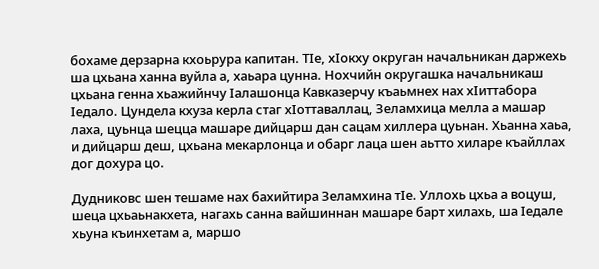бохаме дерзарна кхоьрура капитан. TIе, хIокху округан начальникан даржехь ша цхьана ханна вуйла а, хаьара цунна. Нохчийн округашка начальникаш цхьана генна хьажийнчу Iалашонца Кавказерчу къаьмнех нах хIиттабора Iедало. Цундела кхуза керла стаг хIоттаваллац, Зеламхица мелла а машар лаха, цуьнца шецца машаре дийцарш дан сацам хиллера цуьнан. Хьанна хаьа, и дийцарш деш, цхьана мекарлонца и обарг лаца шен аьтто хиларе къайллах дог дохура цо.

Дудниковс шен тешаме нах бахийтира Зеламхина тIе. Уллохь цхьа а воцуш, шеца цхьаьнакхета, нагахь санна вайшиннан машаре барт хилахь, ша Iедале хьуна къинхетам а, маршо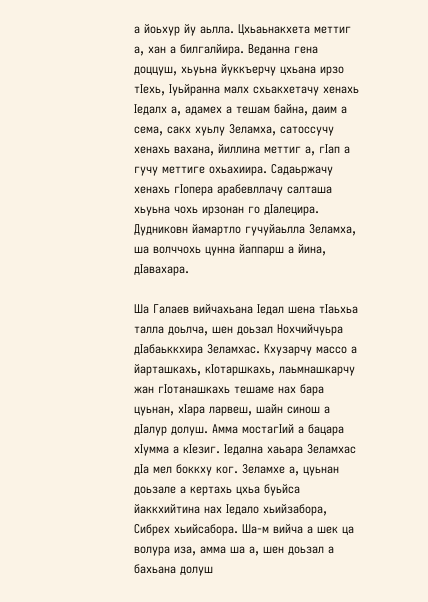а йоьхур йу аьлла. Цхьаьнакхета меттиг а, хан а билгалйира. Веданна гена доццуш, хьуьна йуккъерчу цхьана ирзо тIехь, Iуьйранна малх схьакхетачу хенахь Iедалх а, адамех а тешам байна, даим а сема, сакх хуьлу Зеламха, сатоссучу хенахь вахана, йиллина меттиг а, гIaп а гучу меттиге охьахиира. Садаьржачу хенахь гIопера арабевллачу салташа хьуьна чохь ирзонан гo дIалецира. Дудниковн йамартло гучуйаьлла Зеламха, ша волччохь цунна йаппарш а йина, дIавахара.

Ша Галаев вийчахьана Iедал шена тIаьхьа талла доьлча, шен доьзал Нохчийчуьра дIабаьккхира Зеламхас. Кхузарчу массо а йарташкахь, кIотаршкахь, лаьмнашкарчу жан гIотанашкахь тешаме нах бара цуьнан, хIара ларвеш, шайн синош а дIалур долуш. Амма мостагIий а бацара хIумма а кIезиг. Iедална хаьара Зеламхас дIа мел боккху ког. Зеламхе а, цуьнан доьзале а кертахь цхьа буьйса йаккхийтина нах Iедало хьийзабора, Сибрех хьийсабора. Ша-м вийча а шек ца волура иза, амма ша а, шен доьзал а бахьана долуш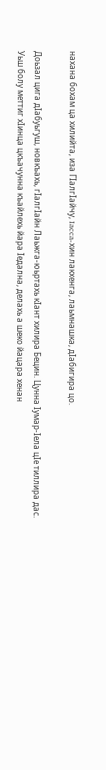нахана бохам ца хилийта, иза ГIалгIайчу, Iacca-хин лакхенга, лаьмнашка, дIабигира цо.

Доьзал цига дIабуьгуш, новкъахь, гIалгIайн Лаьжга-юьртахь кIант хилира Бецин. Цунна Iумар-Iелa цIе тиллира дас. Уьш болу меттиг хIинца цкъачунна къайлехь йара Iедална, делахь а шеко йацара хенан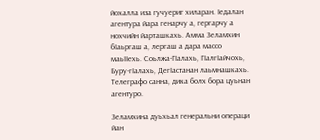йохалла иза гучуериг хиларан. Iедалан агентура йара генарчу а, гергарчу а нохчийн йарташкахь. Амма Зеламхин бIаьргаш а, лергаш а дара массо маьIIехь. Соьлжа-ГIалахь, ГIалгIайчохь, Буру-гIалахь, ДегIастанан лаьмнашкахь. Телеграфо санна, дика болх бора цуьнан агентуро.

Зеламхина дуьхьал генеральни операци йан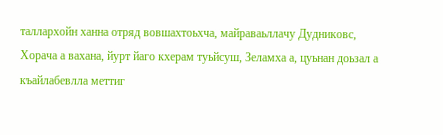таллархойн ханна отряд вовшахтоьхча, майраваьллачу Дудниковс, Хорача а вахана, йурт йаго кхерам туьйсуш, Зеламха а, цуьнан доьзал а къайлабевлла меттиг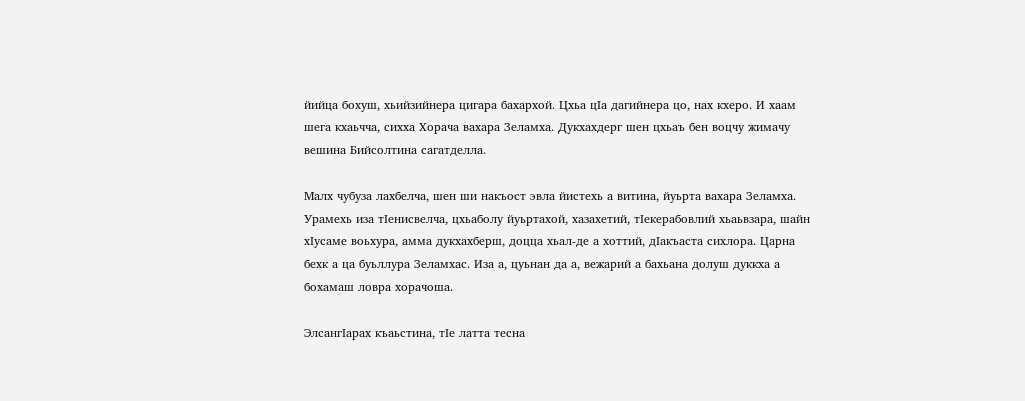йийца бохуш, хьийзийнера цигара бахархой. Цхьа цIа дагийнера цо, нах кхеро. И хаам шега кхаьчча, сихха Хорача вахара Зеламха. Дукхахдерг шен цхьаъ бен воцчу жимачу вешина Бийсолтина сагатделла.

Малх чубуза лахбелча, шен ши накъост эвла йистехь а витина, йуьрта вахара Зеламха. Урамехь иза тIенисвелча, цхьаболу йуьртахой, хазахетий, тIекерабовлий хьаьвзара, шайн хIусаме воьхура, амма дукхахберш, доцца хьал-де а хоттий, дIакъаста сихлора. Царна бехк а ца буьллура Зеламхас. Иза а, цуьнан да а, вежарий а бахьана долуш дуккха а бохамаш ловра хорачоша.

ЭлсангIарах къаьстина, тIе латта тесна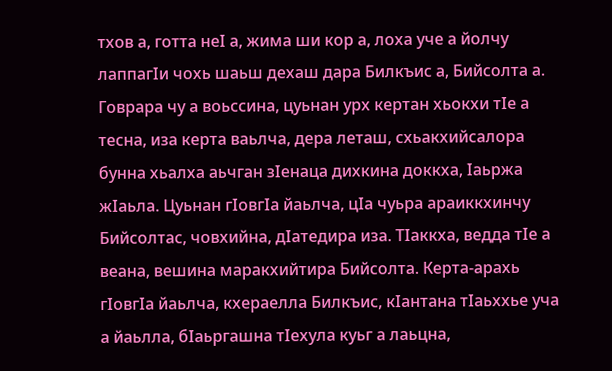тхов а, готта нeI а, жима ши кор а, лоха уче а йолчу лаппагIи чохь шаьш дехаш дара Билкъис а, Бийсолта а. Говрара чу а воьссина, цуьнан урх кертан хьокхи тIе а тесна, иза керта ваьлча, дера леташ, схьакхийсалора бунна хьалха аьчган зIенаца дихкина доккха, Iаьржа жIаьла. Цуьнан гIовгIa йаьлча, цIа чуьра араиккхинчу Бийсолтас, човхийна, дIатедира иза. ТIаккха, ведда тIе а веана, вешина маракхийтира Бийсолта. Керта-арахь гIовгIа йаьлча, кхераелла Билкъис, кIантана тIаьххье уча а йаьлла, бIаьргашна тIехула куьг а лаьцна,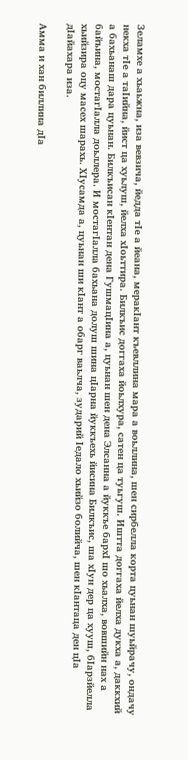Зеламхе а хьаьжна, иза вевзича, йедда тIе а йеана, меракIант къевллина мара а воьллина, шен сирбелла корта цуьнан шуьйрачу, ондачу некха тIе а таIийна, йист ца хуьлуш, йелха хIоьттира. Билкъис доггаха йоьлхура, сатен ца туьгуш. Иштта доггаха йелха дукха а, даккхий а бахьанаш дара цуьнан. Билкъисан кIентан дена ГушмацIина а, цуьнан шен дена Элсанна а йуккъе бархI шо хьалха, вовшийн нах а байъина, мостагIалла доьллера. И мостагIалла бахьана долуш шина цIарна йуккъехь йисина Билкъис, ша хIун дер ца хууш, бIарзйелла хьийзира оцу масех шарахь. ХIусамда а, цуьнан ши кIант а обарг ваьлча, зударий Iедало хьийзо болийча, шен кIантаца ден цIа дIайахара иза.

Амма и хан биллина дIа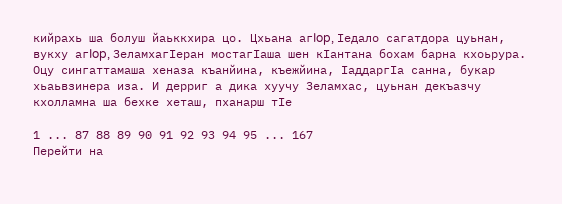кийрахь ша болуш йаьккхира цо. Цхьана aгIop, Iедало сагатдора цуьнан, вукху aгIop, ЗеламхагIеран мостагIаша шен кIантана бохам барна кхоьрура. Оцу сингаттамаша хеназа къанйина, къежйина, IаддаргIа санна, букар хьаьвзинера иза. И дерриг а дика хуучу Зеламхас, цуьнан декъазчу кхолламна ша бехке хеташ, пханарш тIе

1 ... 87 88 89 90 91 92 93 94 95 ... 167
Перейти на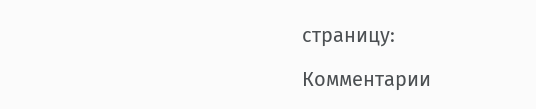страницу:

Комментарии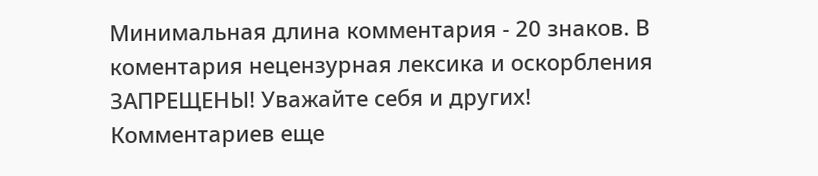Минимальная длина комментария - 20 знаков. В коментария нецензурная лексика и оскорбления ЗАПРЕЩЕНЫ! Уважайте себя и других!
Комментариев еще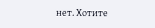нет. Хотите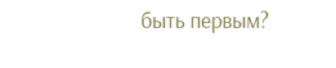быть первым?